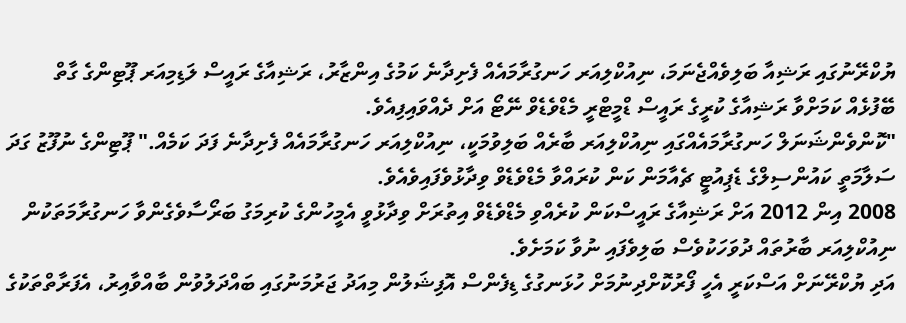ޔުކްރޭނުގައި ރަޝިއާ ބަލިވެއްޖެނަމަ، ނިއުކްލިއަރ ހަނގުރާމައެއް ފެށިދާނެ ކަމުގެ އިންޒާރު، ރަޝިއާގެ ރައީސް ލަޑިމިއަރ ޕޫޓިންގެ ގާތް ބޭފުޅެއް ކަމަށްވާ ރަޝިއާގެ ކުރީގެ ރައީސް ޑްމީޓްރީ މެޑްވެޑެވް ނޭޓޯ އަށް ދެއްވައިފިއެވެ.
"ކޮންވެންޝަނަލް ހަނގުރާމައެއްގައި ނިއުކްލިއަރ ބާރެއް ބަލިވުމަކީ، ނިއުކްލިއަރ ހަނގުރާމައެއް ފެށިދާނެ ފަދަ ކަމެއް." ޕޫޓިންގެ ނުފޫޒު ގަދަ ސަލާމަތީ ކައުންސިލްގެ ޑެޕިއުޓީ ޗެއާމަން ކަން ކުރައްވާ މެޑްވެޑެވް ވިދާޅުވެފައިވެއެވެ.
2008 އިން 2012 އަށް ރަޝިއާގެ ރައީސްކަން ކުރެއްވި މެޑްވެޑެވް އިތުރަށް ވިދާޅުވީ އެމީހުންގެ ކުރިމަގު ބަރޯސާވެގެންވާ ހަނގުރާމަތަކުން ނިއުކްލިއަރ ބާރުތައް ދުވަހަކުވެސް ބަލިވެފައި ނުވާ ކަމަށެވެ.
އަދި ޔުކްރޭނަށް އަސްކަރީ އެހީ ފޯރުކޮށްދިނުމަށް ހުޅަނގުގެ ޑިފެންސް އޮފިޝަލުން މިއަދު ޖަރުމަނުގައި ބައްދަލުވުން ބާއްވާއިރު، އެފަރާތްތަކުގެ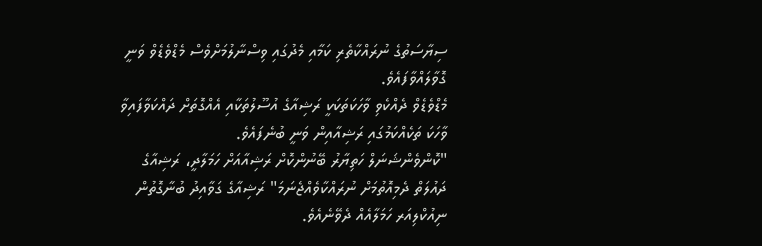ސިޔާސަތުގެ ނުރައްކާތެރި ކަމާއި މެދުގައި ވިސްނާލުމަށްވެސް މެޑްވެޑެވް ވަނީ ގޮވާލައްވާފައެވެ.
މެޑްވެޑެވް ދެއްކެވި ވާހަކަތަކަކީ ރަޝިއާގެ އުސޫލުތަކާއި އެއްގޮތަށް ދައްކަވާފައިވާ ވާހަކަ ތަކެއްކަމުގައި ރަޝިއާއިން ވަނީ ބުނެފައެވެ.
"ކޮންވެންޝަނަލް ހަތިޔާރު ބޭނުންކޮށް ރަޝިއާއަށް ހަމަލާދީ، ރަޝިއާގެ ދައުލަތް ދެމިއޮތުމަށް ނުރައްކާވެއްޖެނަމަ" ރަޝިއާގެ ގަވާއިދު ބުނާގޮތުން ނިއުކްލިއަރ ހަމަލާއެއް ދެވޭނެއެވެ.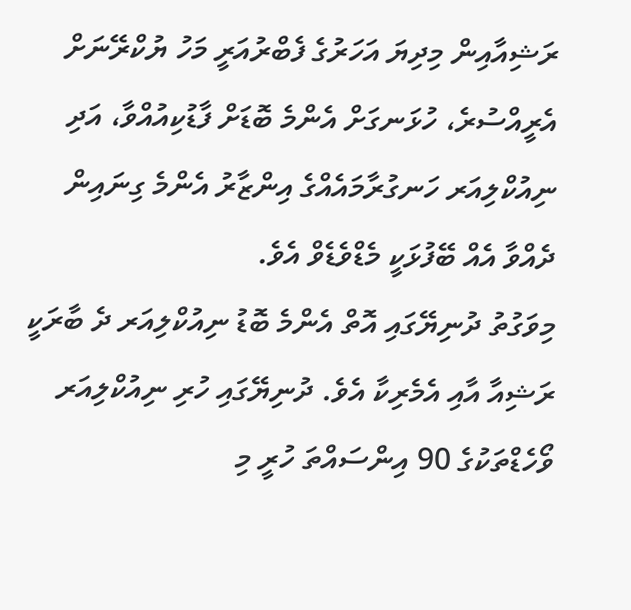ރަޝިއާއިން މިދިޔަ އަހަރުގެ ފެބްރުއަރީ މަހު ޔުކްރޭނަށް އެރީއްސުރެ، ހުޅަނގަށް އެންމެ ބޮޑަށް ފާޑުކިއުއްވާ، އަދި ނިއުކްލިއަރ ހަނގުރާމައެއްގެ އިންޒާރު އެންމެ ގިނައިން ދެއްވާ އެއް ބޭފުޅަކީ މެޑްވެޑެވް އެވެ.
މިވަގުތު ދުނިޔޭގައި އޮތް އެންމެ ބޮޑު ނިއުކްލިއަރ ދެ ބާރަކީ ރަޝިއާ އާއި އެމެރިކާ އެވެ. ދުނިޔޭގައި ހުރި ނިއުކްލިއަރ ވޯހެޑްތަކުގެ 90 އިންސައްތަ ހުރީ މި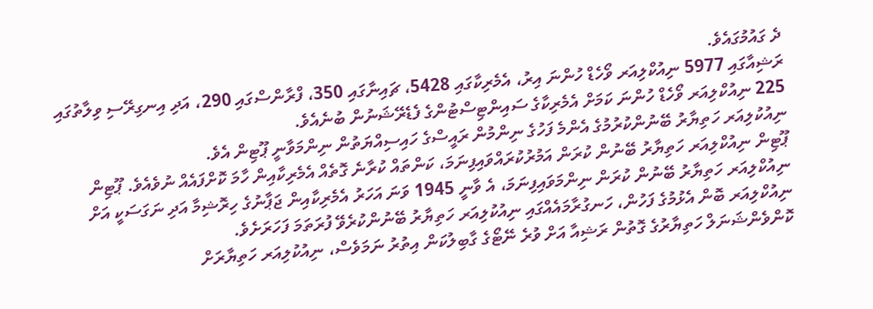ދެ ގައުމުގައެވެ.
ރަޝިއާގައި 5977 ނިއުކްލިއަރ ވޯހެޑް ހުންނަ އިރު، އެމެރިކާގައި 5428، ޗައިނާގައި 350، ފްރާންސްގައި 290، އަދި އިނގިރޭސި ވިލާތުގައި 225 ނިއުކްލިއަރ ވޯހެޑް ހުންނަ ކަމަށް އެމެރިކާގެ ސައިންޓިސްޓުންގެ ފެޑެރޭޝަނުން ބުނެއެވެ.
ނިއުކުލިއަރ ހަތިޔާރު ބޭނުންކުރުމުގެ އެންމެ ފަހުގެ ނިންމުން ރައީސްގެ ހައިސިއްޔަތުން ނިންމަވާނީ ޕޫޓިން އެވެ.
ޕޫޓިން ނިއުކްލިއަރ ހަތިޔާރު ބޭނުން ކުރަން އަމުރުކުރައްވައިފިނަމަ، ކަންތައް ކުރާނެ ގޮތެއް އެމެރިކާއިން ހާމަ ކޮށްފައެއް ނުވެއެވެ. ޕޫޓިން ނިއުކްލިއަރ ހަތިޔާރު ބޭނުން ކުރަން ނިންމަވައިފިނަމަ، އެ ވާނީ 1945 ވަނަ އަހަރު އެމެރިކާއިން ޖަޕާނުގެ ހިރޮޝިމާ އަދި ނަގަސަކީ އަށް ނިއުކްލިއަރ ބޮން އެޅުމުގެ ފަހުން، ހަނގުރާމައެއްގައި ނިއުކުލިއަރ ހަތިޔާރު ބޭނުންކުރެވޭ ފުރަތަމަ ފަހަރަށެވެ.
ކޮންވެންޝަނަލް ހަތިޔާރުގެ ގޮތުން ރަޝިއާ އަށް ވުރެ ނޭޓޯގެ ގާބިލުކަން އިތުރު ނަމަވެސް، ނިއުކުލިއަރ ހަތިޔާރަށް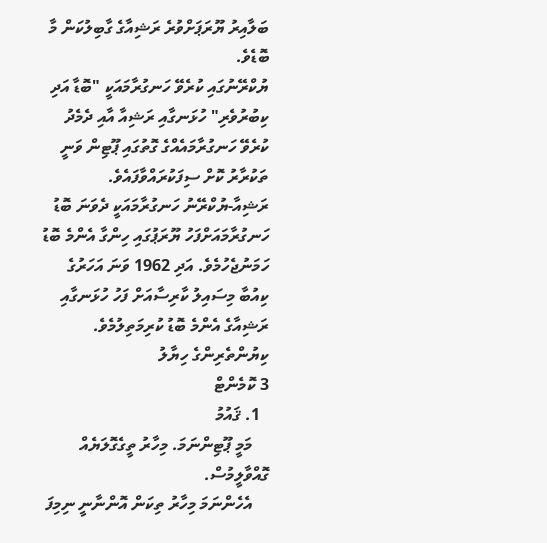ބަލާއިރު ޔޫރަޕަށްވުރެ ރަޝިއާގެ ގާބިލުކަން މާ ބޮޑެވެ.
ޔުކްރޭނުގައި ކުރެވޭ ހަނގުރާމައަކީ "ބޮޑާ އަދި ކިބުރުވެރި" ހުޅަނގާއި ރަޝިއާ އާއި ދެމެދު ކުރެވޭ ހަނގުރާމައެއްގެ ގޮތުގައި ޕޫޓިން ވަނީ ތަކުރާރު ކޮށް ސިފަކުރައްވާފައެވެ.
ރަޝިއާ-ޔުކްރޭނު ހަނގުރާމައަކީ ދެވަނަ ބޮޑު ހަނގުރާމައަށްފަހު ޔޫރަޕުގައި ހިންގާ އެންމެ ބޮޑު ހަމަނުޖެހުމެވެ. އަދި 1962 ވަނަ އަހަރުގެ ކިއުބާ މިސައިލު ކާރިސާއަށް ފަހު ހުޅަނގާއި ރަޝިއާގެ އެންމެ ބޮޑު ކުރިމަތިލުމެވެ.
ކިޔުންތެރިންގެ ހިޔާލު
3 ކޮމެންޓް
  1. ޤައުމު
    މަމީ ޕޫޓިންނަމަ. މިހާރު ތީގެގޮލަޔެއް ގޮއްވާލީމުސް.
    އެހެންނަމަ މިހާރު ތިކަން އޮންނާނީ ނިމިފަ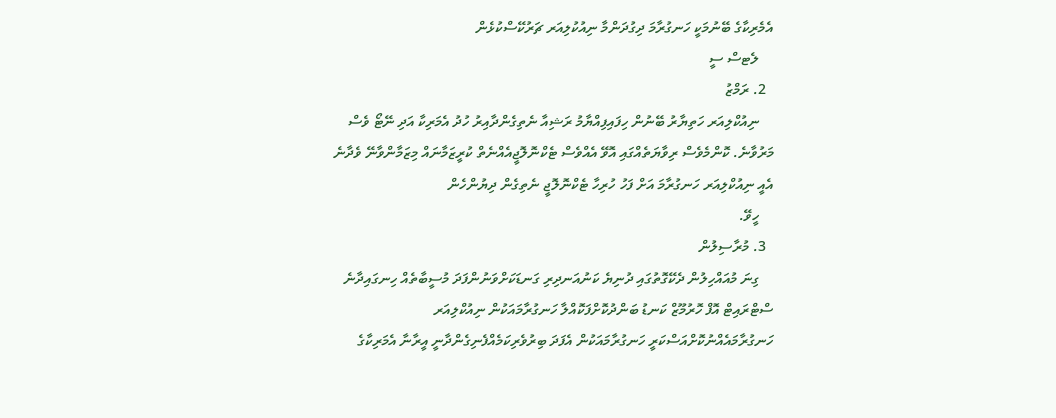އެމެރިކާގެ ބޭނުމަކީ ހަނގުރާމަ ދިގުދަންމާ ނިއުކުލިއަރ ޗަރުކޭސްކުޅެން
    ލެޓސް ސީ
  2. ރަމްޒު
    ނިއުކްލިއަރ ހަތިޔާރު ބޭނުން ހިފައިފިއްޔާމު ރަޝިއާ ނެތިގެންދާއިރު ހުދު އެމަރިކާ އަދި ނޭޓޯ ވެސް މަރުވާނެ. ކޮންމެވެސް ރިވާޔަތެއްގައި އޮވޭ އެއްވެސް ޓެކްނޮލޮޖީއެއްނެތް ކުރީޒަމާނައް މިޒަމާންވާނޭ ވެދާނެ އެއީ ނިއުކްލިއަރ ހަނގުރާމަ އަށް ފަހު ހުރިހާ ޓެކްނޮލޮޖީ ނެތިގެން ދިޔުންހެން
    ހީވޭ.
  3. މުރާސިލުން
    ގިނަ މުއައްހިލުން ދެކޭގޮތުގައި ދުނިޔެ ކަނުއަނދިރި ގަނޑަކަށްވަނުންފަދަ މުސީބާތެއް ހިނގައިދާނެ ސްޓްރައިޓް އޮފް ހޮރުމޫޒް ކަނޑު ބަންދުކޮށްފަކޮއްލާ ހަނގުރާމައަކުން ނިއުކްލިއަރ ހަނގުރާމައެއްނުކޮށްއަސްކަރީ ހަނގުރާމައަކުން އެފަދަ ބިރުވެރިކަމެއްފެނިގެންދާނީ އީރާނާ އެމަރިކާގެ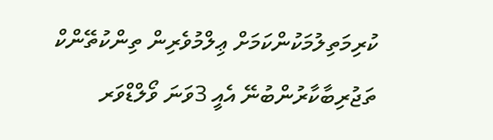ކުރިމަތިލުމަކުންކަމަށް ޢިލްމުވެރިން ތިންކުތޭންކް ތަޖުރިބާކާރުންބުނޭ އެއީ 3ވަނަ ވޯލްޑްވަރ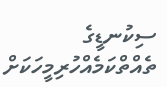ސިކުނޑީގެ ތެއްތްކަމެއްހުރިމީހަކަށް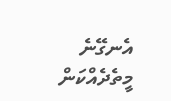އެނގޭނެ މީތެދެއްކަން